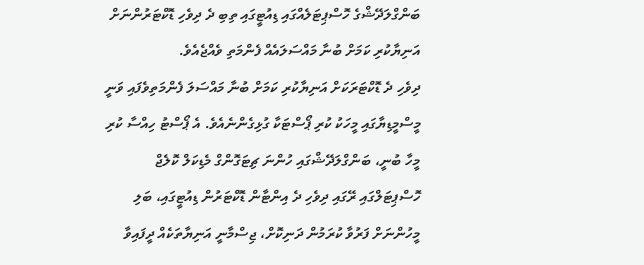ބަންގްލަދޭޝްގެ ހޮސްޕިޓަލެއްގައި ޑިއުޓީގައި ތިބި ދެ ދިވެހި ޑޮކްޓަރުންނަށް އަނިޔާކުރި ކަމަށް ބުނާ މައްސަލައެއް ފެންމަތި ވެއްޖެއެވެ.
ދިވެހި ދެ ޑޮކްޓަރަކަށް އަނިޔާކުރި ކަމަށް ބުނާ މައްސަލަ ފެންމަތިވެފައި ވަނީ މީސްމީޑިޔާގައި މީހަކު ކުރި ޕޯސްޓަކާ ގުޅިގެންނެއެވެ. އެ ޕޯސްޓު ހިއްސާ ކުރި މީހާ ބުނީ، ބަންގްލަދޭޝްގައި ހުންނަ ޗިޓަގޮންގް މެޑިކަލް ކޮލެޖް ހޮސްޕިޓަލްގައި ރޭގައި ދިވެހި ދެ އިންޓާން ޑޮކްޓަރުން ޑިއުޓީގައި، ބަލި މީހުންނަށް ފަރުވާ ކުރަމުން ދަނިކޮށް، ޖިސްމާނީ އަނިޔާތަކެއް ދީފައިވާ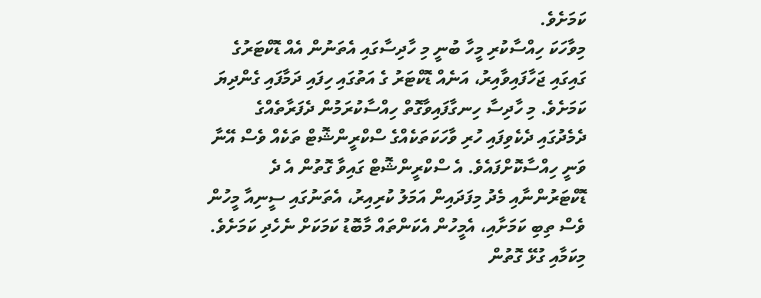ކަމަށެވެ.
މިވާހަކަ ހިއްސާކުރި މީހާ ބުނީ މި ހާދިސާގައި އެތަނުން އެއް ޑޮކްޓަރުގެ ގައިގައި ޖަހާފައިވާއިރު، އަނެއް ޑޮކްޓަރު ގެ އަތުގައި ހިފައި ދަމާފައި ގެންދިޔަ ކަމަށެވެ. މި ހާދިސާ ހިނގާފައިވާގޮތް ހިއްސާކުރަމުން ދެފަރާތެއްގެ ދެމެދުގައި ދެކެވިފައި ހުރި ވާހަކަތަކެއްގެ ސްކްރީންޝޮޓް ތަކެއް ވެސް އޭނާ ވަނީ ހިއްސާކޮށްފައެވެ. އެ ސްކްރީންޝޮޓް ގައިވާ ގޮތުން އެ ދެ ޑޮކްޓަރުންނާއި މެދު މިފަދައިން އަމަލު ކުރިއިރު، އެތަނުގައި ސީނިއާ މީހުން ވެސް ތިބި ކަމަށާއި، އެމީހުން އެކަންތައް މާބޮޑު ކަމަކަށް ނެހެދި ކަމަށެވެ.
މިކަމާއި ގުޅޭ ގޮތުން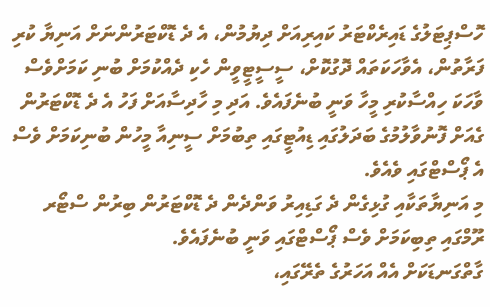ހޮސްޕިޓަލުގެ ޑައިރެކްޓަރު ކައިރިއަށް ދިޔުމުން، އެ ދެ ޑޮކްޓަރުންނަށް އަނިޔާ ކުރި ފަރާތުން، އެވާހަކަތައް ދޮގުކޮށް، ސީސީޓީވީން ހެކި ދެއްކުމަށް ބުނި ކަމަށްވެސް ވާހަކަ ހިއްސާކުރި މީހާ ވަނީ ބުނެފައެވެ. އަދި މި ހާދިސާއަށް ފަހު އެ ދެ ޑޮކްޓަރުން ގެއަށް ފޮނުވާލުމުގެ ބަދަލުގައި ޑިއުޓީގައި ތިބުމަށް ސީނިއާ މީހުން ބުނިކަމަށް ވެސް އެ ޕޯސްޓްގައި ވެއެވެ.
މި އަނިޔާތަކާއި ގުޅިގެން ދެ ގަޑިއިރު ވަންދެން ދެ ޑޮކްޓަރުން ބިރުން ސްޓޯރ ރޫމްގައި ތިބިކަމަށް ވެސް ޕޯސްޓްގައި ވަނީ ބުނެފައެވެ.
ގާތްގަނޑަކަށް އެއް އަހަރުގެ ތެރޭގައި،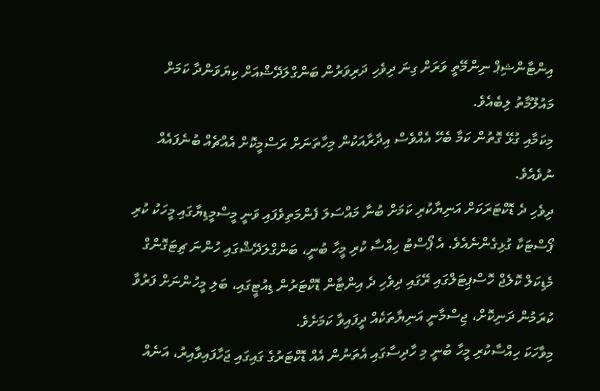އިންޓާންޝިޕް ނިންމޭތީ ވަރަށް ގިނަ ދިވެހި ދަރިވަރުން ބަންގްލަދޭޝްއަށް ކިޔަވަންދާ ކަމަށް މައުލޫމާތު ލިބެއެވެ.
މިކަމާއި ގުޅޭ ގޮތުން ކަމާ ބެހޭ އެއްވެސް އިދާރާއަކުން މިހާތަނަށް ރަސްމީކޮށް އެއްޗެއް ބުނެފައެއް ނުވެއެވެ.
ދިވެހި ދެ ޑޮކްޓަރަކަށް އަނިޔާކުރި ކަމަށް ބުނާ މައްސަލަ ފެންމަތިވެފައި ވަނީ މީސްމީޑިޔާގައި މީހަކު ކުރި ޕޯސްޓަކާ ގުޅިގެންނެއެވެ. އެ ޕޯސްޓު ހިއްސާ ކުރި މީހާ ބުނީ، ބަންގްލަދޭޝްގައި ހުންނަ ޗިޓަގޮންގް މެޑިކަލް ކޮލެޖް ހޮސްޕިޓަލްގައި ރޭގައި ދިވެހި ދެ އިންޓާން ޑޮކްޓަރުން ޑިއުޓީގައި، ބަލި މީހުންނަށް ފަރުވާ ކުރަމުން ދަނިކޮށް، ޖިސްމާނީ އަނިޔާތަކެއް ދީފައިވާ ކަމަށެވެ.
މިވާހަކަ ހިއްސާކުރި މީހާ ބުނީ މި ހާދިސާގައި އެތަނުން އެއް ޑޮކްޓަރުގެ ގައިގައި ޖަހާފައިވާއިރު، އަނެއް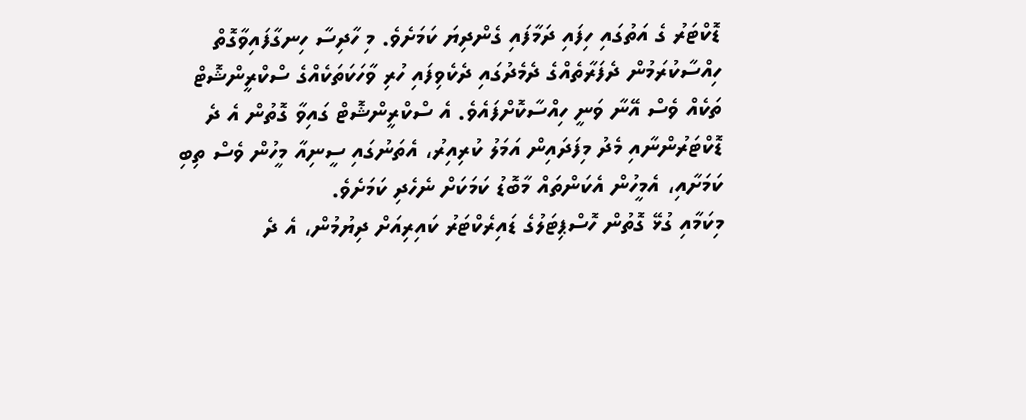ޑޮކްޓަރު ގެ އަތުގައި ހިފައި ދަމާފައި ގެންދިޔަ ކަމަށެވެ. މި ހާދިސާ ހިނގާފައިވާގޮތް ހިއްސާކުރަމުން ދެފަރާތެއްގެ ދެމެދުގައި ދެކެވިފައި ހުރި ވާހަކަތަކެއްގެ ސްކްރީންޝޮޓް ތަކެއް ވެސް އޭނާ ވަނީ ހިއްސާކޮށްފައެވެ. އެ ސްކްރީންޝޮޓް ގައިވާ ގޮތުން އެ ދެ ޑޮކްޓަރުންނާއި މެދު މިފަދައިން އަމަލު ކުރިއިރު، އެތަނުގައި ސީނިއާ މީހުން ވެސް ތިބި ކަމަށާއި، އެމީހުން އެކަންތައް މާބޮޑު ކަމަކަށް ނެހެދި ކަމަށެވެ.
މިކަމާއި ގުޅޭ ގޮތުން ހޮސްޕިޓަލުގެ ޑައިރެކްޓަރު ކައިރިއަށް ދިޔުމުން، އެ ދެ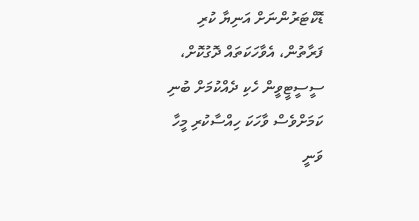ޑޮކްޓަރުންނަށް އަނިޔާ ކުރި ފަރާތުން، އެވާހަކަތައް ދޮގުކޮށް، ސީސީޓީވީން ހެކި ދެއްކުމަށް ބުނި ކަމަށްވެސް ވާހަކަ ހިއްސާކުރި މީހާ ވަނީ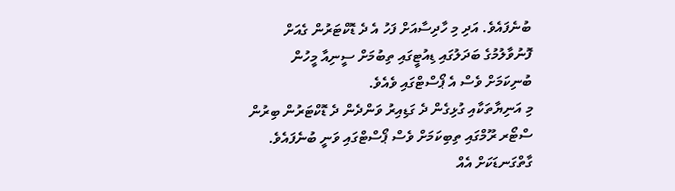ބުނެފައެވެ. އަދި މި ހާދިސާއަށް ފަހު އެ ދެ ޑޮކްޓަރުން ގެއަށް ފޮނުވާލުމުގެ ބަދަލުގައި ޑިއުޓީގައި ތިބުމަށް ސީނިއާ މީހުން ބުނިކަމަށް ވެސް އެ ޕޯސްޓްގައި ވެއެވެ.
މި އަނިޔާތަކާއި ގުޅިގެން ދެ ގަޑިއިރު ވަންދެން ދެ ޑޮކްޓަރުން ބިރުން ސްޓޯރ ރޫމްގައި ތިބިކަމަށް ވެސް ޕޯސްޓްގައި ވަނީ ބުނެފައެވެ.
ގާތްގަނޑަކަށް އެއް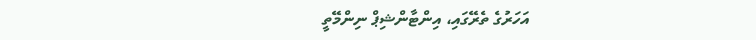އަހަރުގެ ތެރޭގައި، އިންޓާންޝިޕް ނިންމޭތީ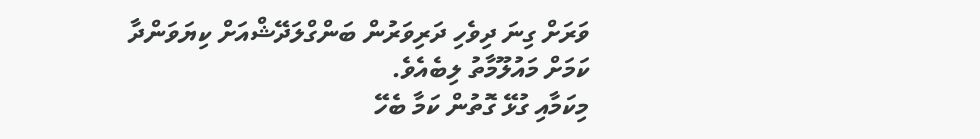ވަރަށް ގިނަ ދިވެހި ދަރިވަރުން ބަންގްލަދޭޝްއަށް ކިޔަވަންދާ ކަމަށް މައުލޫމާތު ލިބެއެވެ.
މިކަމާއި ގުޅޭ ގޮތުން ކަމާ ބެހޭ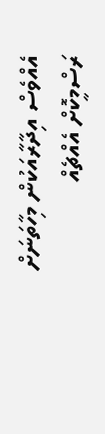އެއްވެސް އިދާރާއަކުން މިހާތަނަށް ރަސްމީކޮށް އެއްޗެއް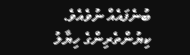ބުނެފައެއް ނުވެއެވެ.
ކިޔުންތެރިންގެ ހިޔާލު